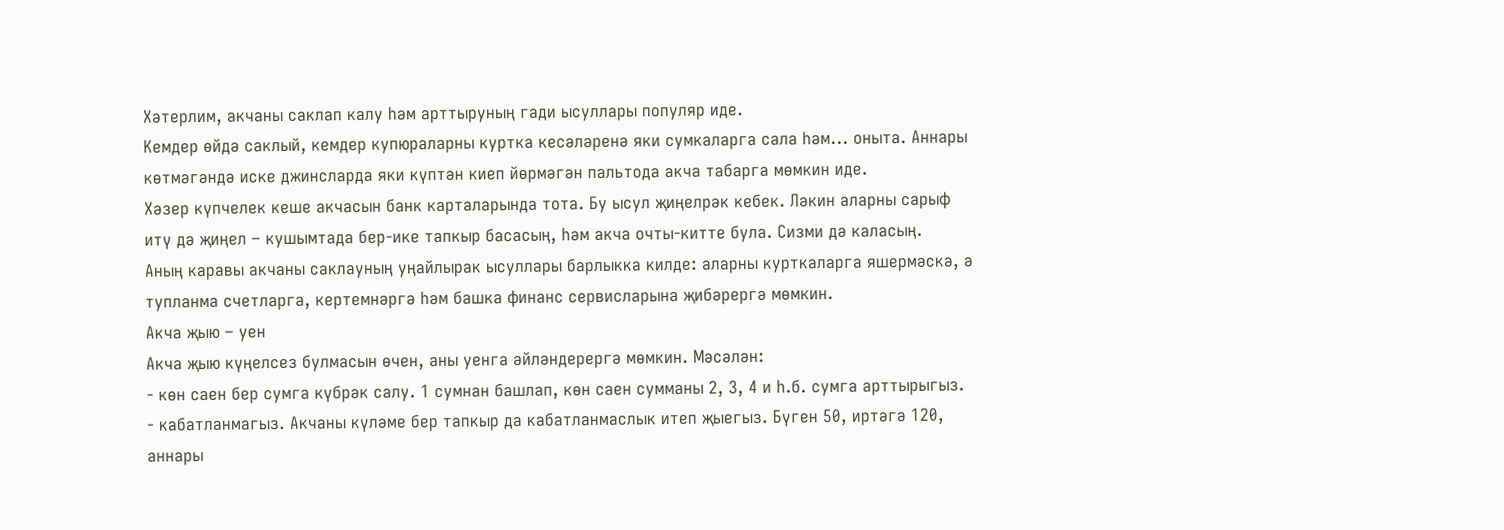Хәтерлим, акчаны саклап калу һәм арттыруның гади ысуллары популяр иде.
Кемдер өйдә саклый, кемдер купюраларны куртка кесәләренә яки сумкаларга сала һәм... оныта. Аннары көтмәгәндә иске джинсларда яки күптән киеп йөрмәгән пальтода акча табарга мөмкин иде.
Хәзер күпчелек кеше акчасын банк карталарында тота. Бу ысул җиңелрәк кебек. Ләкин аларны сарыф итү дә җиңел – кушымтада бер-ике тапкыр басасың, һәм акча очты-китте була. Сизми дә каласың.
Аның каравы акчаны саклауның уңайлырак ысуллары барлыкка килде: аларны курткаларга яшермәскә, ә тупланма счетларга, кертемнәргә һәм башка финанс сервисларына җибәрергә мөмкин.
Акча җыю – уен
Акча җыю күңелсез булмасын өчен, аны уенга әйләндерергә мөмкин. Мәсәлән:
- көн саен бер сумга күбрәк салу. 1 сумнан башлап, көн саен сумманы 2, 3, 4 и һ.б. сумга арттырыгыз.
- кабатланмагыз. Акчаны күләме бер тапкыр да кабатланмаслык итеп җыегыз. Бүген 50, иртәгә 120, аннары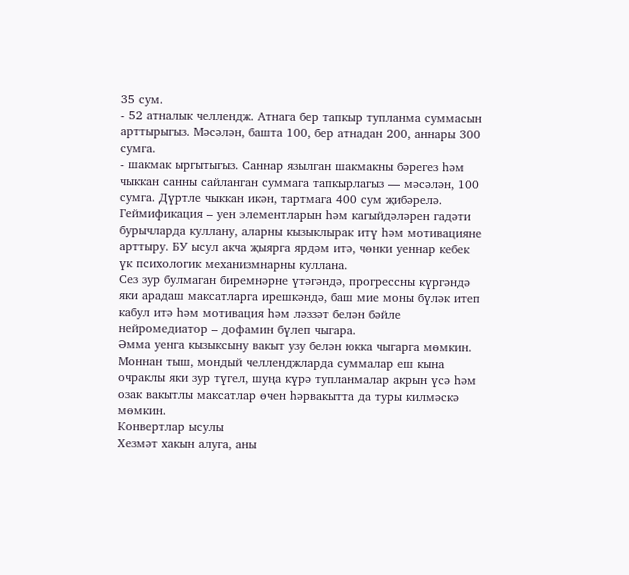35 сум.
- 52 атналык челлендж. Атнага бер тапкыр тупланма суммасын арттырыгыз. Мәсәлән, башта 100, бер атнадан 200, аннары 300 сумга.
- шакмак ыргытыгыз. Саннар язылган шакмакны бәрегез һәм чыккан санны сайланган суммага тапкырлагыз — мәсәлән, 100 сумга. Дүртле чыккан икән, тартмага 400 сум җибәрелә.
Геймификация – уен элементларын һәм кагыйдәләрен гадәти бурычларда куллану, аларны кызыклырак итү һәм мотивацияне арттыру. БУ ысул акча җыярга ярдәм итә, чөнки уеннар кебек үк психологик механизмнарны куллана.
Сез зур булмаган биремнәрне үтәгәндә, прогрессны күргәндә яки арадаш максатларга ирешкәндә, баш мие моны бүләк итеп кабул итә һәм мотивация һәм ләззәт белән бәйле нейромедиатор – дофамин бүлеп чыгара.
Әмма уенга кызыксыну вакыт узу белән юкка чыгарга мөмкин. Моннан тыш, мондый челленджларда суммалар еш кына очраклы яки зур түгел, шуңа күрә тупланмалар акрын үсә һәм озак вакытлы максатлар өчен һәрвакытта да туры килмәскә мөмкин.
Конвертлар ысулы
Хезмәт хакын алуга, аны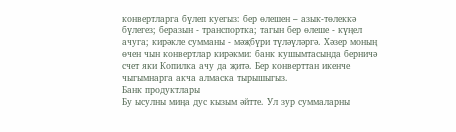конвертларга бүлеп куегыз: бер өлешен – азык-төлеккә бүлегез; беразын - транспортка; тагын бер өлеше - күңел ачуга; кирәкле сумманы - мәҗбүри түләүләргә. Хәзер моның өчен чын конвертлар кирәкми: банк кушымтасында берничә счет яки Копилка ачу да җитә. Бер конверттан икенче чыгымнарга акча алмаска тырышыгыз.
Банк продуктлары
Бу ысулны миңа дус кызым әйтте. Ул зур суммаларны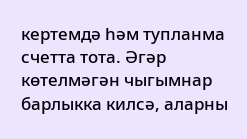кертемдә һәм тупланма счетта тота. Әгәр көтелмәгән чыгымнар барлыкка килсә, аларны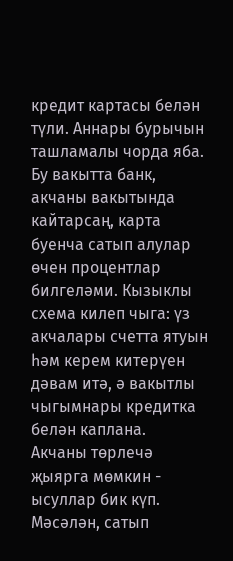кредит картасы белән түли. Аннары бурычын ташламалы чорда яба. Бу вакытта банк, акчаны вакытында кайтарсаң, карта буенча сатып алулар өчен процентлар билгеләми. Кызыклы схема килеп чыга: үз акчалары счетта ятуын һәм керем китерүен дәвам итә, ә вакытлы чыгымнары кредитка белән каплана.
Акчаны төрлечә җыярга мөмкин - ысуллар бик күп. Мәсәлән, сатып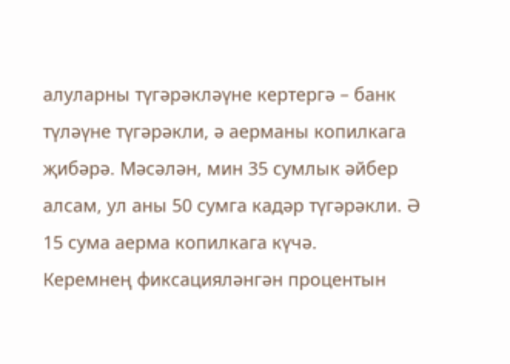алуларны түгәрәкләүне кертергә – банк түләүне түгәрәкли, ә аерманы копилкага җибәрә. Мәсәлән, мин 35 сумлык әйбер алсам, ул аны 50 сумга кадәр түгәрәкли. Ә 15 сума аерма копилкага күчә.
Керемнең фиксацияләнгән процентын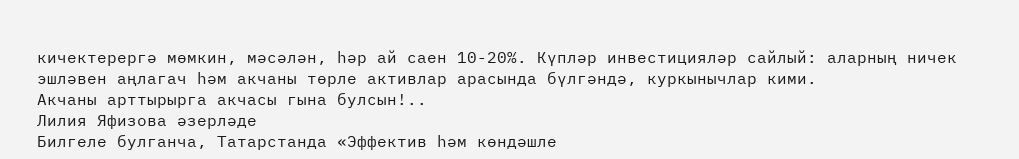кичектерергә мөмкин, мәсәлән, һәр ай саен 10-20%. Күпләр инвестицияләр сайлый: аларның ничек эшләвен аңлагач һәм акчаны төрле активлар арасында бүлгәндә, куркынычлар кими.
Акчаны арттырырга акчасы гына булсын!..
Лилия Яфизова әзерләде
Билгеле булганча, Татарстанда «Эффектив һәм көндәшле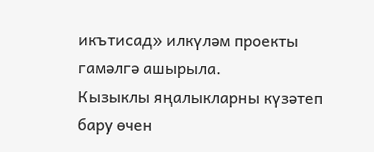икътисад» илкүләм проекты гамәлгә ашырыла.
Кызыклы яңалыкларны күзәтеп бару өчен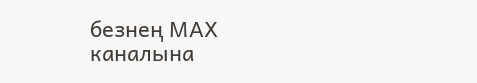безнең МАХ каналына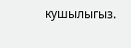кушылыгыз.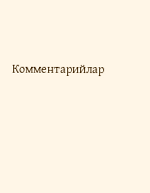Комментарийлар